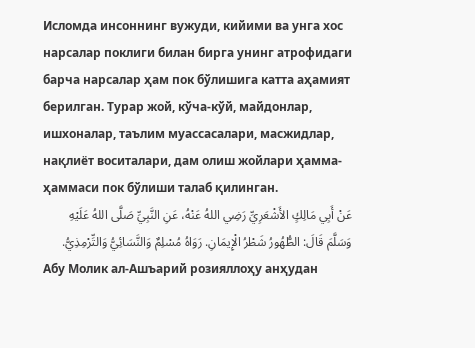Исломда инсоннинг вужуди, кийими ва унга хос нарсалар поклиги билан бирга унинг атрофидаги барча нарсалар ҳам пок бўлишига катта аҳамият берилган. Турар жой, кўча-кўй, майдонлар, ишхоналар, таълим муассасалари, масжидлар, нақлиёт воситалари, дам олиш жойлари ҳамма-ҳаммаси пок бўлиши талаб қилинган.
عَنْ أَبِي مَالِكٍ الأَشْعَرِيِّ رَضِي اللهُ عَنْهُ، عَنِ النَّبِيِّ صَلَّى اللهُ عَلَيْهِ وَسَلَّمَ قَالَ: الطُّهُورُ شَطْرُ الْإِيمَانِ. رَوَاهُ مُسْلِمٌ وَالنَّسَائِيُّ وَالتِّرْمِذِيُّ.
Абу Молик ал-Ашъарий розияллоҳу анҳудан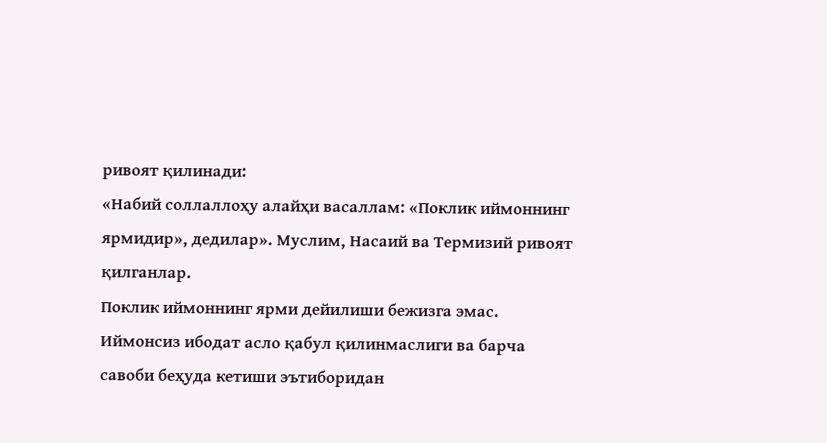ривоят қилинади:
«Набий соллаллоҳу алайҳи васаллам: «Поклик иймоннинг ярмидир», дедилар». Муслим, Насаий ва Термизий ривоят қилганлар.
Поклик иймоннинг ярми дейилиши бежизга эмас. Иймонсиз ибодат асло қабул қилинмаслиги ва барча савоби беҳуда кетиши эътиборидан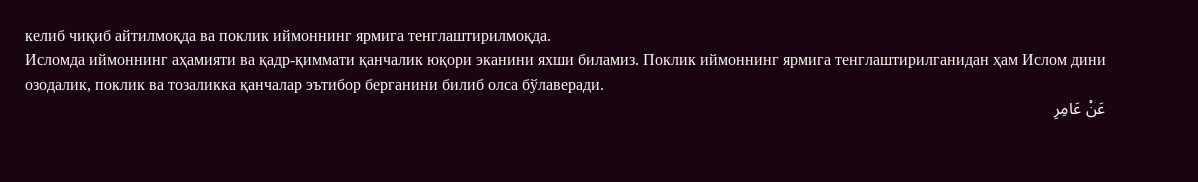келиб чиқиб айтилмоқда ва поклик иймоннинг ярмига тенглаштирилмоқда.
Исломда иймоннинг аҳамияти ва қадр-қиммати қанчалик юқори эканини яхши биламиз. Поклик иймоннинг ярмига тенглаштирилганидан ҳам Ислом дини озодалик, поклик ва тозаликка қанчалар эътибор берганини билиб олса бўлаверади.
عَنْ عَامِرِ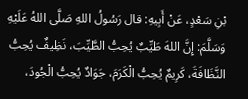بْنِ سَعْدٍ، عَنْ أَبِيهِ: قال رَسُولُ اللهِ صَلَّى اللهُ عَلَيْهِ وَسَلَّمَ: إِنَّ اللهَ طَيِّبٌ يُحِبُّ الطَّيِّبَ، نَظِيفٌ يُحِبُّ النَّظَافَةَ، كَرِيمٌ يُحِبُّ الْكَرَمَ، جَوَادٌ يُحِبُّ الْجُودَ،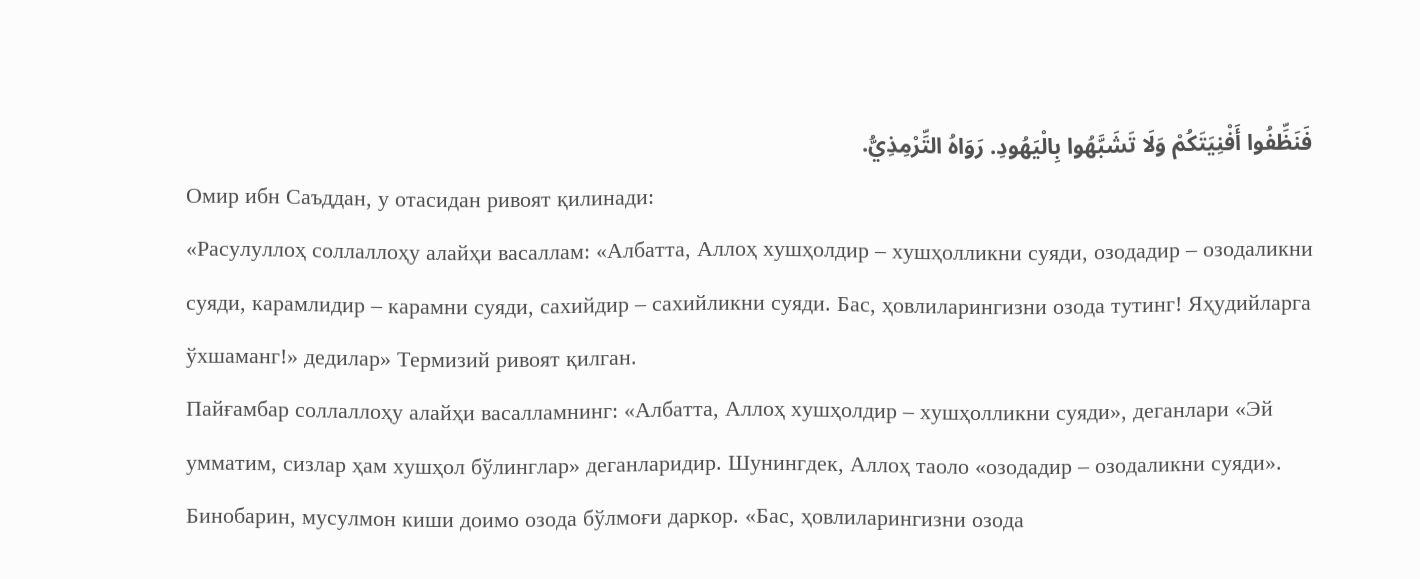فَنَظِّفُوا أَفْنِيَتَكُمْ وَلَا تَشَبَّهُوا بِالْيَهُودِ. رَوَاهُ التِّرْمِذِيُّ.
Омир ибн Саъддан, у отасидан ривоят қилинади:
«Расулуллоҳ соллаллоҳу алайҳи васаллам: «Албатта, Аллоҳ хушҳолдир – хушҳолликни суяди, озодадир – озодаликни суяди, карамлидир – карамни суяди, сахийдир – сахийликни суяди. Бас, ҳовлиларингизни озода тутинг! Яҳудийларга ўхшаманг!» дедилар» Термизий ривоят қилган.
Пайғамбар соллаллоҳу алайҳи васалламнинг: «Албатта, Аллоҳ хушҳолдир – хушҳолликни суяди», деганлари «Эй умматим, сизлар ҳам хушҳол бўлинглар» деганларидир. Шунингдек, Аллоҳ таоло «озодадир – озодаликни суяди». Бинобарин, мусулмон киши доимо озода бўлмоғи даркор. «Бас, ҳовлиларингизни озода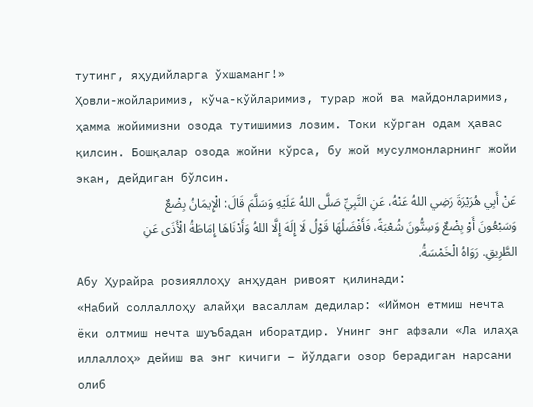тутинг, яҳудийларга ўхшаманг!»
Ҳовли-жойларимиз, кўча-кўйларимиз, турар жой ва майдонларимиз, ҳамма жойимизни озода тутишимиз лозим. Токи кўрган одам ҳавас қилсин. Бошқалар озода жойни кўрса, бу жой мусулмонларнинг жойи экан, дейдиган бўлсин.
عَنْ أَبِي هُرَيْرَةَ رَضِي اللهُ عَنْهُ، عَنِ النَّبِيِّ صَلَّى اللهُ عَلَيْهِ وَسَلَّمَ قَالَ: الْإِيمَانُ بِضْعٌ وَسَبْعُونَ أَوْ بِضْعٌ وَسِتُّونَ شُعْبَةً، فَأَفْضَلُهَا قَوْلُ لَا إِلَهَ إِلَّا اللهُ وَأَدْنَاهَا إِمَاطَةُ الْأَذَى عَنِ الطَّرِيقِ. رَوَاهُ الْخَمْسَةُ.
Абу Ҳурайра розияллоҳу анҳудан ривоят қилинади:
«Набий соллаллоҳу алайҳи васаллам дедилар: «Иймон етмиш нечта ёки олтмиш нечта шуъбадан иборатдир. Унинг энг афзали «Ла илаҳа иллаллоҳ» дейиш ва энг кичиги – йўлдаги озор берадиган нарсани олиб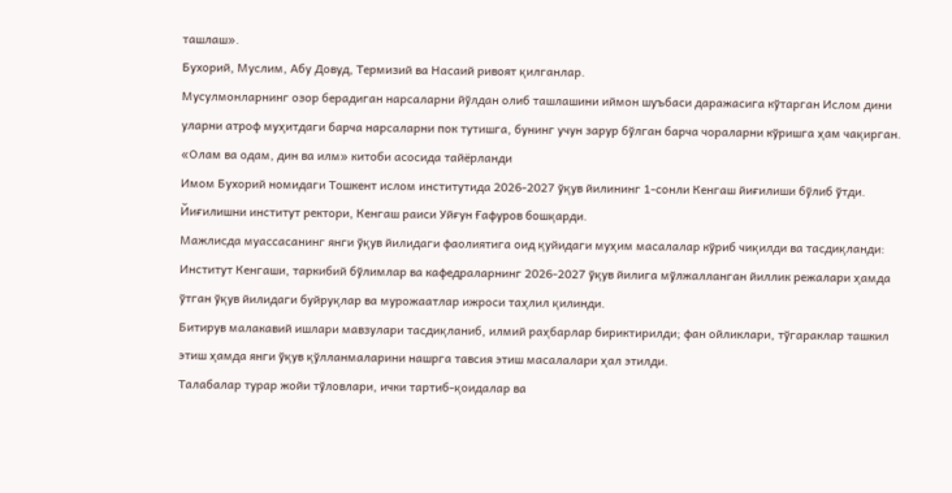ташлаш».
Бухорий, Муслим, Абу Довуд, Термизий ва Насаий ривоят қилганлар.
Мусулмонларнинг озор берадиган нарсаларни йўлдан олиб ташлашини иймон шуъбаси даражасига кўтарган Ислом дини уларни атроф муҳитдаги барча нарсаларни пок тутишга, бунинг учун зарур бўлган барча чораларни кўришга ҳам чақирган.
«Олам ва одам, дин ва илм» китоби асосида тайёрланди
Имом Бухорий номидаги Тошкент ислом институтида 2026-2027 ўқув йилининг 1-сонли Кенгаш йиғилиши бўлиб ўтди. Йиғилишни институт ректори, Кенгаш раиси Уйғун Ғафуров бошқарди.
Мажлисда муассасанинг янги ўқув йилидаги фаолиятига оид қуйидаги муҳим масалалар кўриб чиқилди ва тасдиқланди:
Институт Кенгаши, таркибий бўлимлар ва кафедраларнинг 2026-2027 ўқув йилига мўлжалланган йиллик режалари ҳамда ўтган ўқув йилидаги буйруқлар ва мурожаатлар ижроси таҳлил қилинди.
Битирув малакавий ишлари мавзулари тасдиқланиб, илмий раҳбарлар бириктирилди; фан ойликлари, тўгараклар ташкил этиш ҳамда янги ўқув қўлланмаларини нашрга тавсия этиш масалалари ҳал этилди.
Талабалар турар жойи тўловлари, ички тартиб-қоидалар ва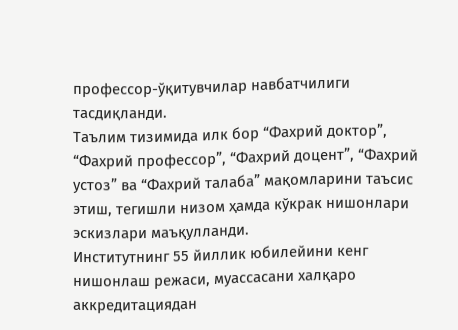профессор-ўқитувчилар навбатчилиги тасдиқланди.
Таълим тизимида илк бор “Фахрий доктор”, “Фахрий профессор”, “Фахрий доцент”, “Фахрий устоз” ва “Фахрий талаба” мақомларини таъсис этиш, тегишли низом ҳамда кўкрак нишонлари эскизлари маъқулланди.
Институтнинг 55 йиллик юбилейини кенг нишонлаш режаси, муассасани халқаро аккредитациядан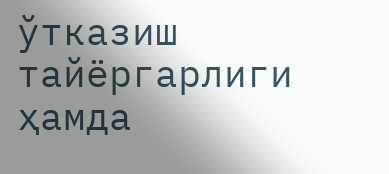ўтказиш тайёргарлиги ҳамда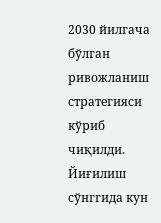2030 йилгача бўлган ривожланиш стратегияси кўриб чиқилди.
Йиғилиш сўнггида кун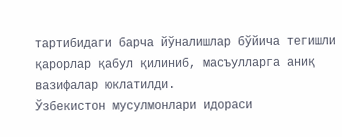тартибидаги барча йўналишлар бўйича тегишли қарорлар қабул қилиниб, масъулларга аниқ вазифалар юклатилди.
Ўзбекистон мусулмонлари идораси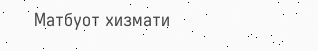Матбуот хизмати